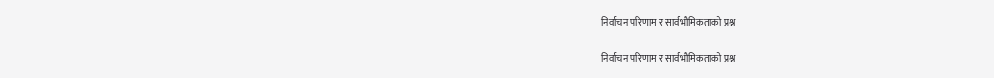निर्वाचन परिणाम र सार्वभौमिकताको प्रश्न

निर्वाचन परिणाम र सार्वभौमिकताको प्रश्न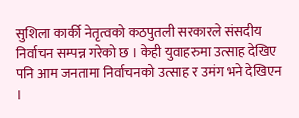सुशिला कार्की नेतृत्वको कठपुतली सरकारले संसदीय निर्वाचन सम्पन्न गरेको छ । केही युवाहरुमा उत्साह देखिए पनि आम जनतामा निर्वाचनको उत्साह र उमंग भने देखिएन ।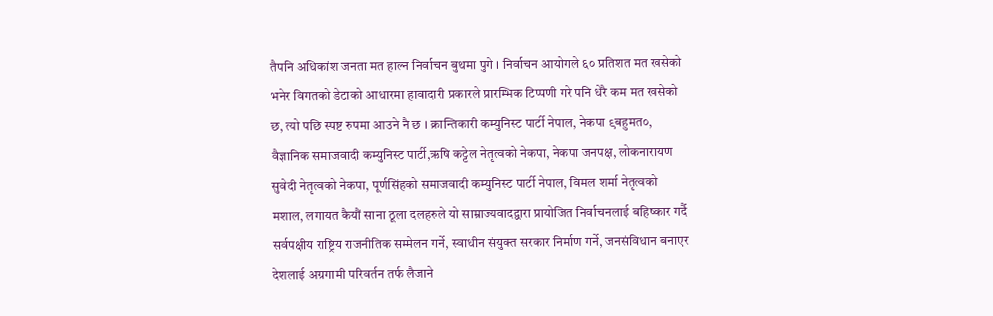तैपनि अधिकांश जनता मत हाल्न निर्वाचन बुथमा पुगे । निर्वाचन आयोगले ६० प्रतिशत मत खसेको भनेर विगतको डेटाको आधारमा हावादारी प्रकारले प्रारम्भिक टिप्पणी गरे पनि धेरै कम मत खसेको छ, त्यो पछि स्पष्ट रुपमा आउने नै छ । क्रान्तिकारी कम्युनिस्ट पार्टी नेपाल, नेकपा ९बहुमत०, वैज्ञानिक समाजवादी कम्युनिस्ट पार्टी,ऋषि कट्टेल नेतृत्वको नेकपा, नेकपा जनपक्ष, लोकनारायण सुवेदी नेतृत्वको नेकपा, पूर्णसिंहको समाजवादी कम्युनिस्ट पार्टी नेपाल, विमल शर्मा नेतृत्वको मशाल, लगायत कैयौं साना ठूला दलहरुले यो साम्राज्यवादद्वारा प्रायोजित निर्वाचनलाई बहिष्कार गर्दै सर्वपक्षीय राष्ट्रिय राजनीतिक सम्मेलन गर्ने, स्वाधीन संयुक्त सरकार निर्माण गर्ने, जनसंविधान बनाएर देशलाई अग्रगामी परिवर्तन तर्फ लैजाने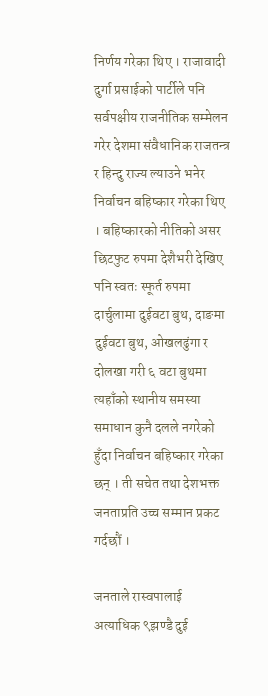निर्णय गरेका थिए । राजावादी दुर्गा प्रसाईको पार्टीले पनि सर्वपक्षीय राजनीतिक सम्मेलन गरेर देशमा संवैधानिक राजतन्त्र र हिन्दु राज्य ल्याउने भनेर निर्वाचन बहिष्कार गरेका थिए । बहिष्कारको नीतिको असर छिटफुट रुपमा देशैभरी देखिए पनि स्वतः स्फूर्त रुपमा दार्चुलामा दुईवटा बुथ, दाङमा दुईवटा बुथ, ओखलढुंगा र दोलखा गरी ६ वटा बुथमा त्यहाँको स्थानीय समस्या समाधान कुनै दलले नगरेको हुँदा निर्वाचन बहिष्कार गरेका छन् । ती सचेत तथा देशभक्त जनताप्रति उच्च सम्मान प्रकट गर्दछौं ।

जनताले रास्वपालाई अत्याधिक ९झण्डै दुई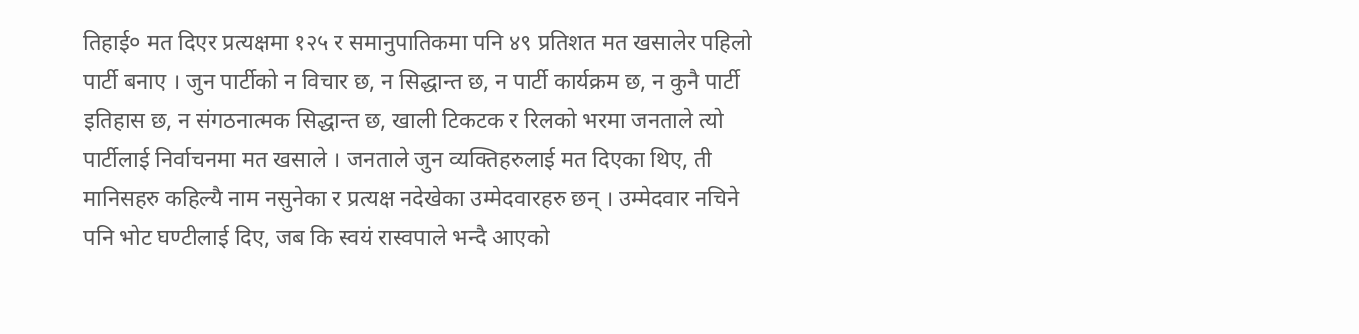तिहाई० मत दिएर प्रत्यक्षमा १२५ र समानुपातिकमा पनि ४९ प्रतिशत मत खसालेर पहिलो पार्टी बनाए । जुन पार्टीको न विचार छ, न सिद्धान्त छ, न पार्टी कार्यक्रम छ, न कुनै पार्टी इतिहास छ, न संगठनात्मक सिद्धान्त छ, खाली टिकटक र रिलको भरमा जनताले त्यो पार्टीलाई निर्वाचनमा मत खसाले । जनताले जुन व्यक्तिहरुलाई मत दिएका थिए, ती मानिसहरु कहिल्यै नाम नसुनेका र प्रत्यक्ष नदेखेका उम्मेदवारहरु छन् । उम्मेदवार नचिने पनि भोट घण्टीलाई दिए, जब कि स्वयं रास्वपाले भन्दै आएको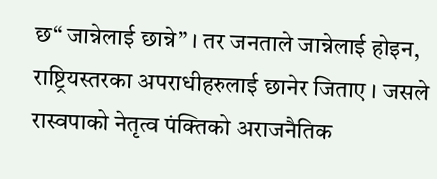छ“ जान्नेलाई छान्ने” । तर जनताले जान्नेलाई होइन, राष्ट्रियस्तरका अपराधीहरुलाई छानेर जिताए । जसले रास्वपाको नेतृत्व पंक्तिको अराजनैतिक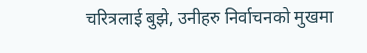चरित्रलाई बुझे, उनीहरु निर्वाचनको मुखमा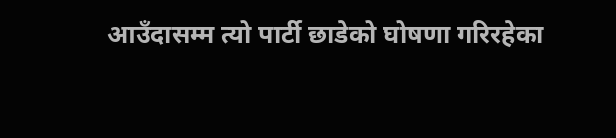आउँदासम्म त्यो पार्टी छाडेको घोषणा गरिरहेका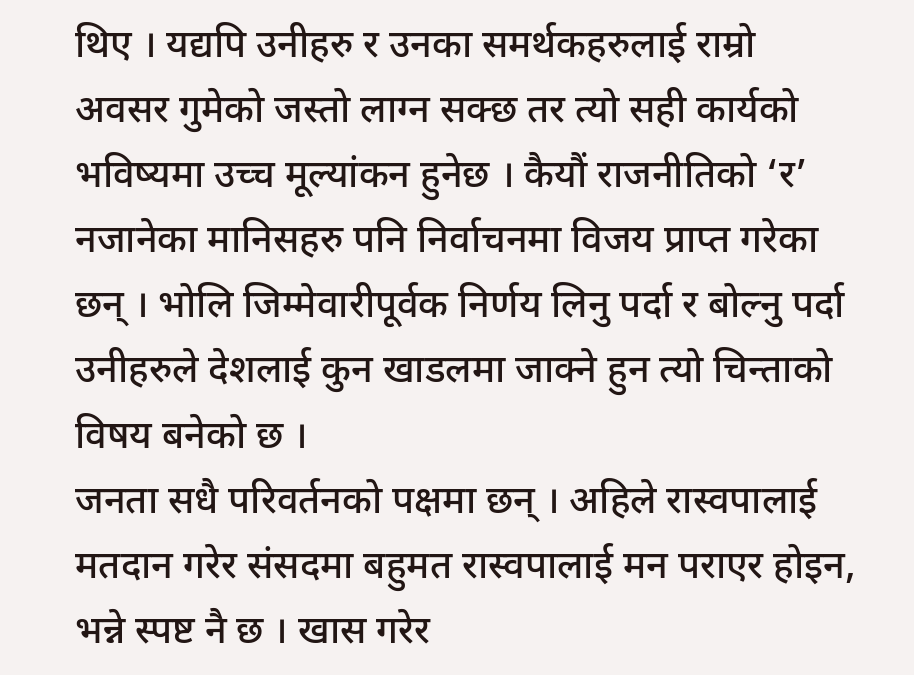थिए । यद्यपि उनीहरु र उनका समर्थकहरुलाई राम्रो अवसर गुमेको जस्तो लाग्न सक्छ तर त्यो सही कार्यको भविष्यमा उच्च मूल्यांकन हुनेछ । कैयौं राजनीतिको ‘र’ नजानेका मानिसहरु पनि निर्वाचनमा विजय प्राप्त गरेका छन् । भोलि जिम्मेवारीपूर्वक निर्णय लिनु पर्दा र बोल्नु पर्दा उनीहरुले देशलाई कुन खाडलमा जाक्ने हुन त्यो चिन्ताको विषय बनेको छ ।
जनता सधै परिवर्तनको पक्षमा छन् । अहिले रास्वपालाई मतदान गरेर संसदमा बहुमत रास्वपालाई मन पराएर होइन, भन्ने स्पष्ट नै छ । खास गरेर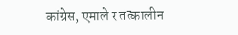कांग्रेस, एमाले र तत्कालीन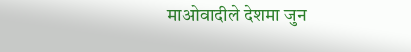माओवादीले देशमा जुन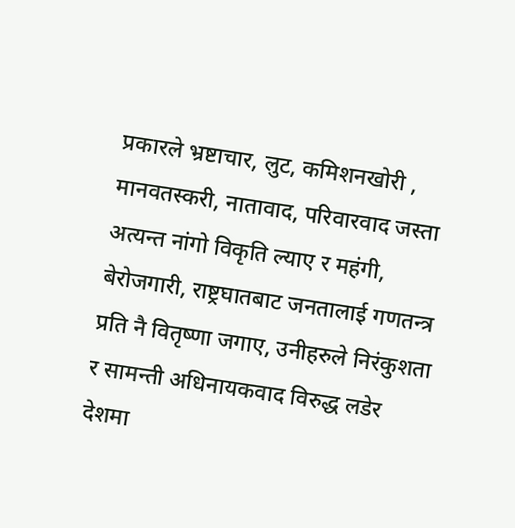प्रकारले भ्रष्टाचार, लुट, कमिशनखोरी , मानवतस्करी, नातावाद, परिवारवाद जस्ता अत्यन्त नांगो विकृति ल्याए र महंगी, बेरोजगारी, राष्ट्रघातबाट जनतालाई गणतन्त्र प्रति नै वितृष्णा जगाए, उनीहरुले निरंकुशता र सामन्ती अधिनायकवाद विरुद्ध लडेर देशमा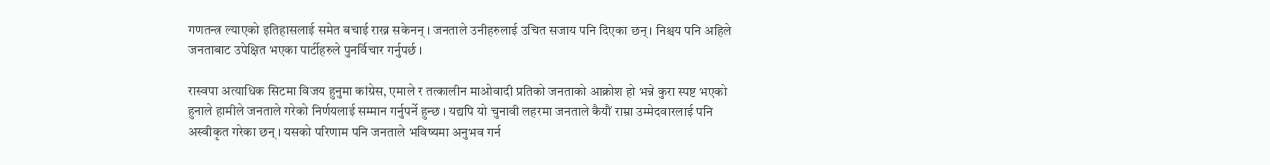गणतन्त्र ल्याएको इतिहासलाई समेत बचाई राख्न सकेनन् । जनताले उनीहरुलाई उचित सजाय पनि दिएका छन् । निश्चय पनि अहिले जनताबाट उपेक्षित भएका पार्टीहरुले पुनर्विचार गर्नुपर्छ ।

रास्वपा अत्याधिक सिटमा विजय हुनुमा कांग्रेस, एमाले र तत्कालीन माओवादी प्रतिको जनताको आक्रोश हो भन्ने कुरा स्पष्ट भएको हुनाले हामीले जनताले गरेको निर्णयलाई सम्मान गर्नुपर्ने हुन्छ । यद्यपि यो चुनावी लहरमा जनताले कैयौं राम्रा उम्मेदवारलाई पनि अस्वीकृत गरेका छन् । यसको परिणाम पनि जनताले भविष्यमा अनुभव गर्न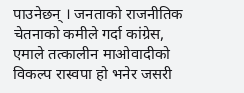पाउनेछन् । जनताको राजनीतिक चेतनाको कमीले गर्दा कांग्रेस, एमाले तत्कालीन माओवादीको विकल्प रास्वपा हो भनेर जसरी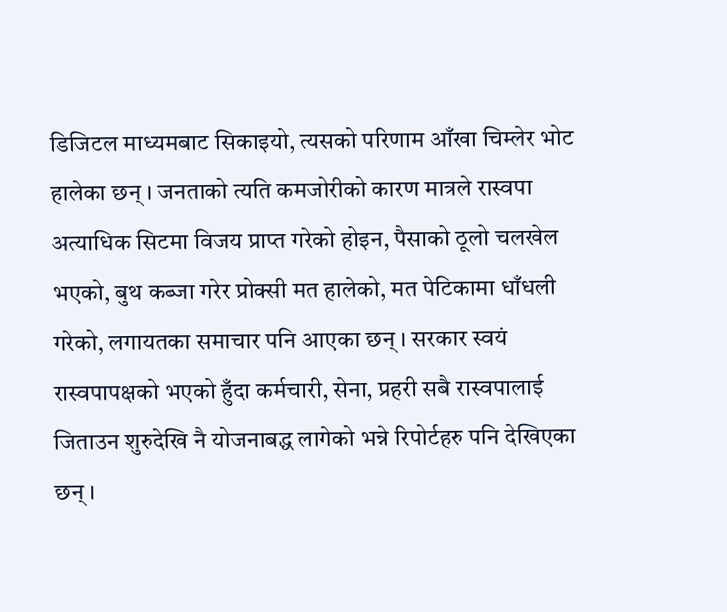डिजिटल माध्यमबाट सिकाइयो, त्यसको परिणाम आँखा चिम्लेर भोट हालेका छन् । जनताको त्यति कमजोरीको कारण मात्रले रास्वपा अत्याधिक सिटमा विजय प्राप्त गरेको होइन, पैसाको ठूलो चलखेल भएको, बुथ कब्जा गरेर प्रोक्सी मत हालेको, मत पेटिकामा धाँधली गरेको, लगायतका समाचार पनि आएका छन् । सरकार स्वयं रास्वपापक्षको भएको हुँदा कर्मचारी, सेना, प्रहरी सबै रास्वपालाई जिताउन शुरुदेखि नै योजनाबद्ध लागेको भन्ने रिपोर्टहरु पनि देखिएका छन् ।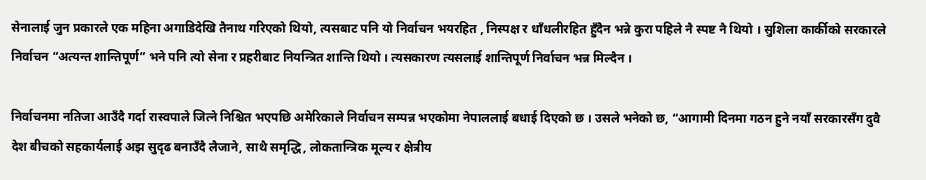सेनालाई जुन प्रकारले एक महिना अगाडिदेखि तैनाथ गरिएको थियो, त्यसबाट पनि यो निर्वाचन भयरहित , निस्पक्ष र धाँधलीरहित हुँदैन भन्ने कुरा पहिले नै स्पष्ट नै थियो । सुशिला कार्कीको सरकारले निर्वाचन “अत्यन्त शान्तिपूर्ण” भने पनि त्यो सेना र प्रहरीबाट नियन्त्रित शान्ति थियो । त्यसकारण त्यसलाई शान्तिपूर्ण निर्वाचन भन्न मिल्दैन ।

निर्वाचनमा नतिजा आउँदै गर्दा रास्वपाले जित्ने निश्चित भएपछि अमेरिकाले निर्वाचन सम्पन्न भएकोमा नेपाललाई बधाई दिएको छ । उसले भनेको छ, “आगामी दिनमा गठन हुने नयाँ सरकारसँग दुवै देश बीचको सहकार्यलाई अझ सुदृढ बनाउँदै लैजाने, साथै समृद्धि, लोकतान्त्रिक मूल्य र क्षेत्रीय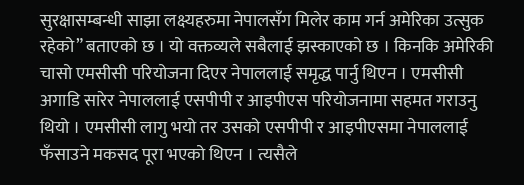सुरक्षासम्बन्धी साझा लक्ष्यहरुमा नेपालसँग मिलेर काम गर्न अमेरिका उत्सुक रहेको” बताएको छ । यो वक्तव्यले सबैलाई झस्काएको छ । किनकि अमेरिकी चासो एमसीसी परियोजना दिएर नेपाललाई समृद्ध पार्नु थिएन । एमसीसी अगाडि सारेर नेपाललाई एसपीपी र आइपीएस परियोजनामा सहमत गराउनु थियो । एमसीसी लागु भयो तर उसको एसपीपी र आइपीएसमा नेपाललाई फँसाउने मकसद पूरा भएको थिएन । त्यसैले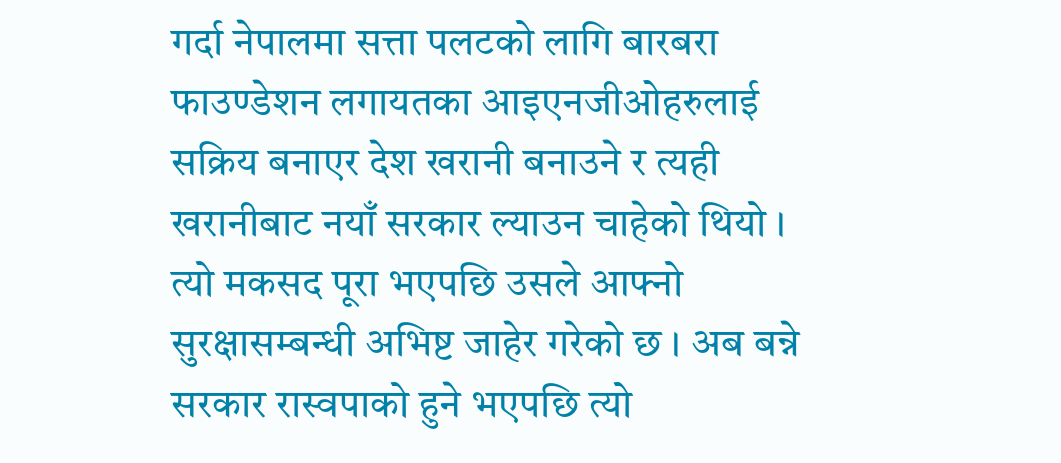गर्दा नेपालमा सत्ता पलटको लागि बारबरा फाउण्डेशन लगायतका आइएनजीओहरुलाई सक्रिय बनाएर देश खरानी बनाउने र त्यही खरानीबाट नयाँ सरकार ल्याउन चाहेको थियो । त्यो मकसद पूरा भएपछि उसले आफ्नो सुरक्षासम्बन्धी अभिष्ट जाहेर गरेको छ । अब बन्ने सरकार रास्वपाको हुने भएपछि त्यो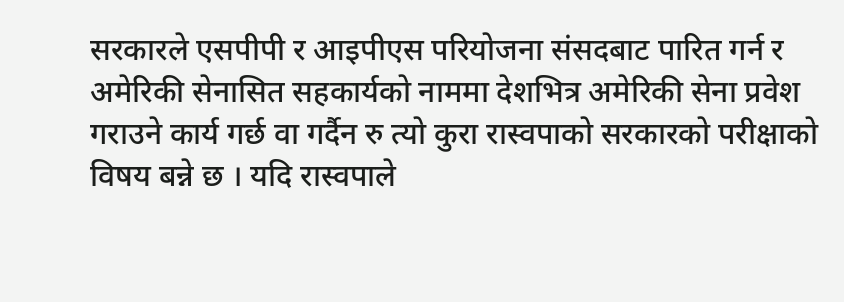सरकारले एसपीपी र आइपीएस परियोजना संसदबाट पारित गर्न र अमेरिकी सेनासित सहकार्यको नाममा देशभित्र अमेरिकी सेना प्रवेश गराउने कार्य गर्छ वा गर्दैन रु त्यो कुरा रास्वपाको सरकारको परीक्षाको विषय बन्ने छ । यदि रास्वपाले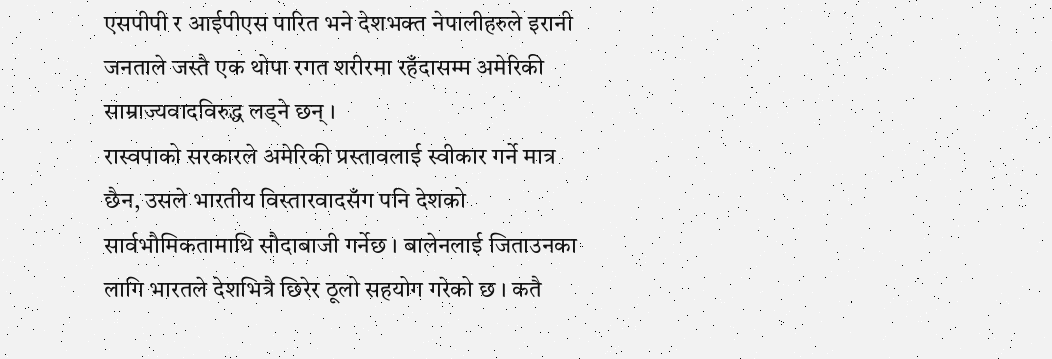एसपीपी र आईपीएस पारित भने देशभक्त नेपालीहरुले इरानी जनताले जस्तै एक थोपा रगत शरीरमा रहँदासम्म अमेरिकी साम्राज्यवादविरुद्ध लड्ने छन् ।
रास्वपाको सरकारले अमेरिकी प्रस्तावलाई स्वीकार गर्ने मात्र छैन, उसले भारतीय विस्तारवादसँग पनि देशको सार्वभौमिकतामाथि सौदाबाजी गर्नेछ । बालेनलाई जिताउनका लागि भारतले देशभित्रै छिरेर ठूलो सहयोग गरेको छ । कतै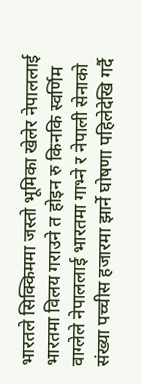भारतले सिक्किममा जस्तो भूमिका खेलेर नेपाललाई भारतमा विलय गराउने त होइन रु किनकि स्वर्णिम वाग्लेले नेपाललाई भारतमा गाभ्ने र नेपाली सेनाको संख्या पच्चीस हजारमा झार्ने घोषणा पहिलेदेखि गर्दै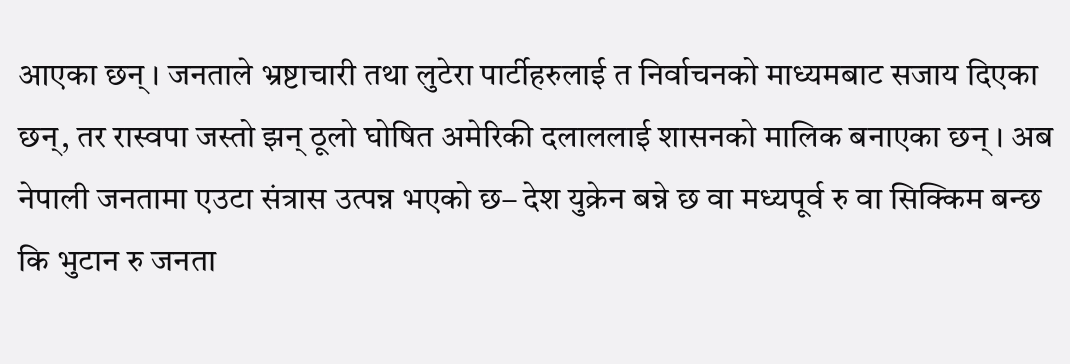आएका छन् । जनताले भ्रष्टाचारी तथा लुटेरा पार्टीहरुलाई त निर्वाचनको माध्यमबाट सजाय दिएका छन्, तर रास्वपा जस्तो झन् ठूलो घोषित अमेरिकी दलाललाई शासनको मालिक बनाएका छन् । अब नेपाली जनतामा एउटा संत्रास उत्पन्न भएको छ– देश युक्रेन बन्ने छ वा मध्यपूर्व रु वा सिक्किम बन्छ कि भुटान रु जनता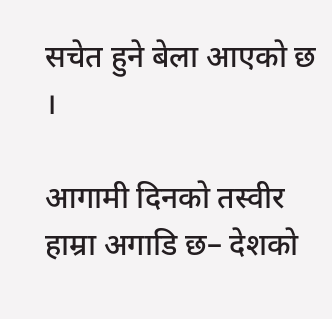सचेत हुने बेला आएको छ ।

आगामी दिनको तस्वीर हाम्रा अगाडि छ– देशको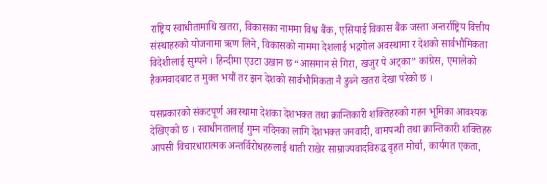राष्ट्रिय स्वाधीतामाथि खतरा, विकासका नाममा विश्व बैंक, एसियाई विकास बैंक जस्ता अन्तर्राष्ट्रिय वित्तीय संस्थाहरुको योजनामा ऋण लिने, विकासको नाममा देशलाई भद्रगोल अवस्थामा र देशको सार्वभौमिकता विदेशीलाई सुम्पने । हिन्दीमा एउटा उखान छ“आसमान से गिरा, खजुर पे अट्का” कांग्रेस, एमालेको हैकमवादबाट त मुक्त भयौं तर झन देशको सार्वभौमिकता नै डुब्ने खतरा देखा परेको छ ।

यसप्रकारको संकटपूर्ण अवस्थामा देशका देशभक्त तथा क्रान्तिकारी शक्तिहरुको गहन भूमिका आवश्यक देखिएको छ । स्वाधीनतालाई गुम्न नदिनका लागि देशभक्त जनवादी, वामपन्थी तथा क्रान्तिकारी शक्तिहरु आपसी विचारधारात्मक अन्तर्विरोधहरुलाई थाती राखेर साम्राज्यवादविरुद्ध वृहत मोर्चा, कार्यगत एकता,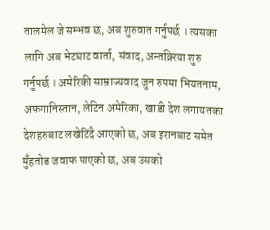तालमेल जे सम्भव छ, अब शुरुवात गर्नुपर्छ । त्यसका लागि अब भेटघाट वार्ता, संवाद, अन्तक्र्रिया शुरु गर्नुपर्छ । अमेरिकी साम्राज्यवाद जुन रुपमा भियतनाम, अफगानिस्तान, लेटिन अमेरिका, खाडी देश लगायतका देशहरुबाट लखेटिंदै आएको छ, अब इरानबाट समेत मुँहतोड जवाफ पाएको छ, अब उसको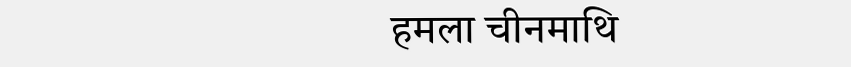हमला चीनमाथि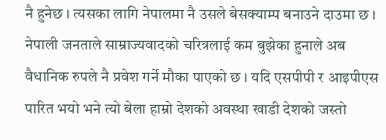नै हुनेछ । त्यसका लागि नेपालमा नै उसले बेसक्याम्प बनाउने दाउमा छ । नेपाली जनताले साम्राज्यवादको चरित्रलाई कम बुझेका हुनाले अब वैधानिक रुपले नै प्रवेश गर्ने मौका पाएको छ । यदि एसपीपी र आइपीएस पारित भयो भने त्यो बेला हाम्रो देशको अवस्था खाडी देशको जस्तो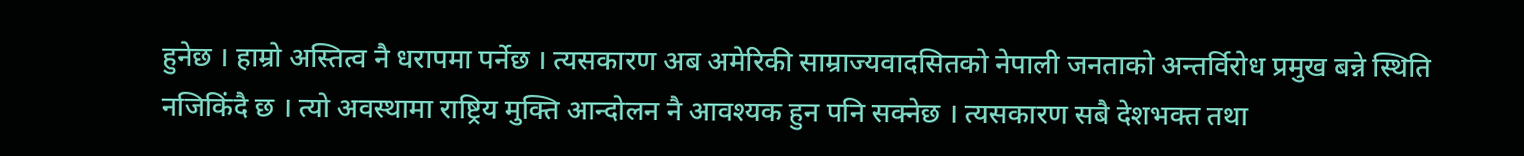हुनेछ । हाम्रो अस्तित्व नै धरापमा पर्नेछ । त्यसकारण अब अमेरिकी साम्राज्यवादसितको नेपाली जनताको अन्तर्विरोध प्रमुख बन्ने स्थिति नजिकिंदै छ । त्यो अवस्थामा राष्ट्रिय मुक्ति आन्दोलन नै आवश्यक हुन पनि सक्नेछ । त्यसकारण सबै देशभक्त तथा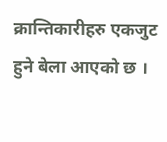क्रान्तिकारीहरु एकजुट हुने बेला आएको छ ।